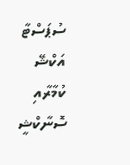ސުޕަސްޓާ އަކްޝޭ ކުމާރާއި ސޮނާކްޝީ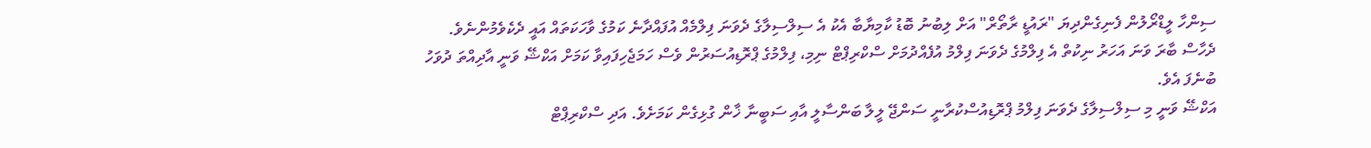ސިންހާ ލީޑްރޯލުން ފެނިގެންދިޔަ "ރައުޑީ ރާތޯރް" އަށް ލިބުނު ބޮޑު ކާމިޔާބާ އެކު އެ ސިލްސިލާގެ ދެވަނަ ފިލްމެއް އުފައްދާނެ ކަމުގެ ވާހަކަތައް އައީ ދެކެވެމުންނެވެ. ދެހާސް ބާރަ ވަނަ އަހަރު ނިކުތް އެ ފިލްމުގެ ދެވަނަ ފިލްމު އުފެއްދުމަށް ސްކްރިޕްޓް ނިމި، ފިލްމުގެ ޕްރޮޑިއުސަރުން ވެސް ހަމަޖެހިފައިވާ ކަމަށް އަކްޝޭ ވަނީ އާދިއްތަ ދުވަހު ބުނެފަ އެވެ.
އަކްޝޭ ވަނީ މި ސިލްސިލާގެ ދެވަނަ ފިލްމު ޕްރޮޑިއުސްކުރާނީ ސަންޖޭ ލީލާ ބަންސާލީ އާއި ސަބީނާ ޚާން ގުޅިގެން ކަމަށެވެ. އަދި ސްކްރިޕްޓް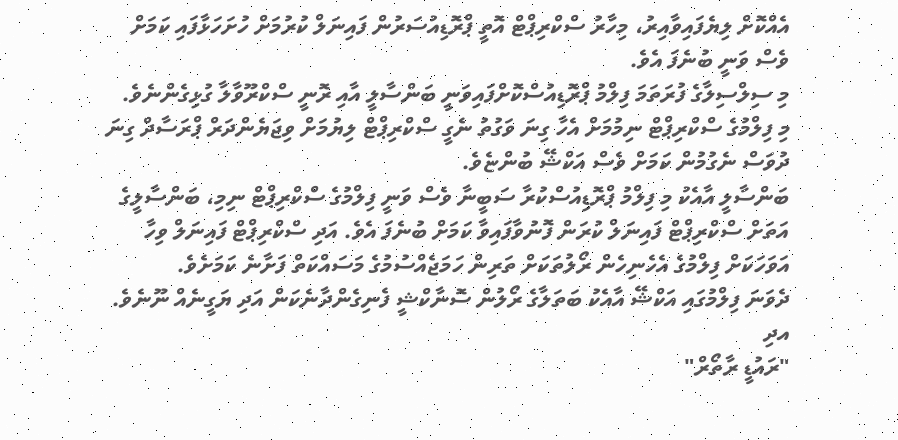އެއްކޮށް ލިޔެފައިވާއިރު، މިހާރު ސްކްރިޕްޓް އޮތީ ޕްރޮޑިއުސަރުން ފައިނަލް ކުރުމަށް ހުށަހަޅާފައި ކަމަށް ވެސް ވަނީ ބުނެފަ އެވެ.
މި ސިލްސިލާގެ ފުރަތަމަ ފިލްމު ޕްރޮޑިއުސްކޮށްފައިވަނީ ބަންސާލީ އާއި ރޮނީ ސްކްރޫވާލާ ގުޅިގެންނެވެ.
މި ފިލްމުގެ ސްކްރިޕްޓް ނިމުމަށް އެހާ ގިނަ ވަގުތު ނެގީ ސްކްރިޕްޓް ލިޔުމަށް ވިޖަޔެންދަރް ޕްރަސާދް ގިނަ ދުވަސް ނެގުމުން ކަމަށް ވެސް އަކްޝޭ ބުންޏެވެ.
ބަންސާލީ އާއެކު މި ފިލްމު ޕްރޮޑިއުސްކުރާ ސަބީނާ ވެސް ވަނީ ފިލްމުގެ ސްކްރިޕްޓް ނިމި، ބަންސާލީގެ އަތަށް ސްކްރިޕްޓް ފައިނަލް ކުރަން ފޮނުވާފައިވާ ކަމަށް ބުނެފަ އެވެ. އަދި ސްކްރިޕްޓް ފައިނަލް ވިހާ އަވަހަކަށް ފިލްމުގެ އެހެނިހެން ރޯލުތަކަށް ތަރިން ހަމަޖެއްސުމުގެ މަސައްކަތް ފަށާނެ ކަމަށެވެ.
ދެވަނަ ފިލްމުގައި އަކްޝޭ އާއެކު ބަތަލާގެ ރޯލުން ސޮނާކްޝީ ފެނިގެންދާނެކަން އަދި ޔަގީނެއް ނޫނެވެ. އދި
"ރައުޑީ ރާތޯރް"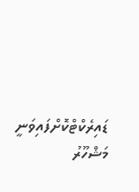ޑައިރެކްޓްކޮށްފައިވަނީ މަޝްހޫރު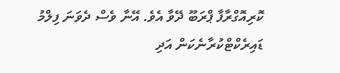ކޮރިއޮގްރާފާ ޕްރަބޫ ދޭވާ އެވެ. އޭނާ ވެސް ދެވަނަ ފިލްމު ޑައިރެކްޓްކުރާނެކަން އަދި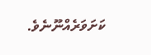ކަށަވަރެއްނޫނެވެ.